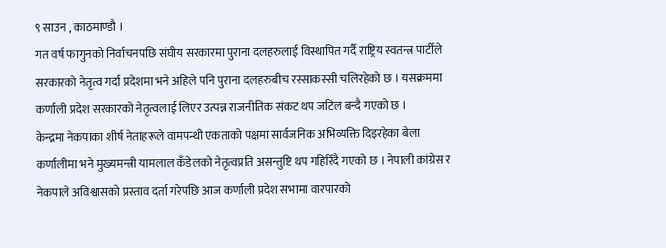९ साउन , काठमाण्डौ ।
गत वर्ष फागुनको निर्वाचनपछि संघीय सरकारमा पुराना दलहरुलाई विस्थापित गर्दै राष्ट्रिय स्वतन्त्र पार्टीले सरकारको नेतृत्व गर्दा प्रदेशमा भने अहिले पनि पुराना दलहरुबीच रस्साकस्सी चलिरहेको छ । यसक्रममा कर्णाली प्रदेश सरकारको नेतृत्वलाई लिएर उत्पन्न राजनीतिक संकट थप जटिल बन्दै गएको छ ।
केन्द्रमा नेकपाका शीर्ष नेताहरूले वामपन्थी एकताको पक्षमा सार्वजनिक अभिव्यक्ति दिइरहेका बेला कर्णालीमा भने मुख्यमन्त्री यामलाल कँडेलको नेतृत्वप्रति असन्तुष्टि थप गहिरिँदै गएको छ । नेपाली कांग्रेस र नेकपाले अविश्वासको प्रस्ताव दर्ता गरेपछि आज कर्णाली प्रदेश सभामा वारपारको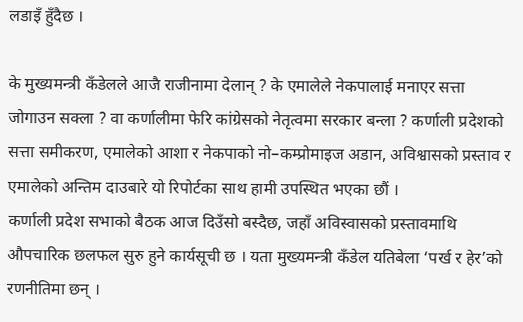लडाइँ हुँदैछ ।

के मुख्यमन्त्री कँडेलले आजै राजीनामा देलान् ? के एमालेले नेकपालाई मनाएर सत्ता जोगाउन सक्ला ? वा कर्णालीमा फेरि कांग्रेसको नेतृत्वमा सरकार बन्ला ? कर्णाली प्रदेशको सत्ता समीकरण, एमालेको आशा र नेकपाको नो–कम्प्रोमाइज अडान, अविश्वासको प्रस्ताव र एमालेको अन्तिम दाउबारे यो रिपोर्टका साथ हामी उपस्थित भएका छौं ।
कर्णाली प्रदेश सभाको बैठक आज दिउँसो बस्दैछ, जहाँ अविस्वासको प्रस्तावमाथि औपचारिक छलफल सुरु हुने कार्यसूची छ । यता मुख्यमन्त्री कँडेल यतिबेला ‘पर्ख र हेर’को रणनीतिमा छन् ।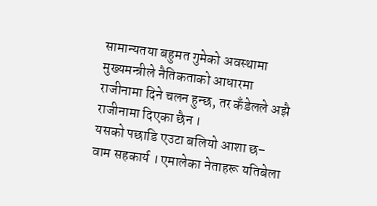सामान्यतया बहुमत गुमेको अवस्थामा मुख्यमन्त्रीले नैतिकताको आधारमा राजीनामा दिने चलन हुन्छ, तर कँडेलले अझै राजीनामा दिएका छैन ।
यसको पछाडि एउटा बलियो आशा छ– वाम सहकार्य । एमालेका नेताहरू यतिबेला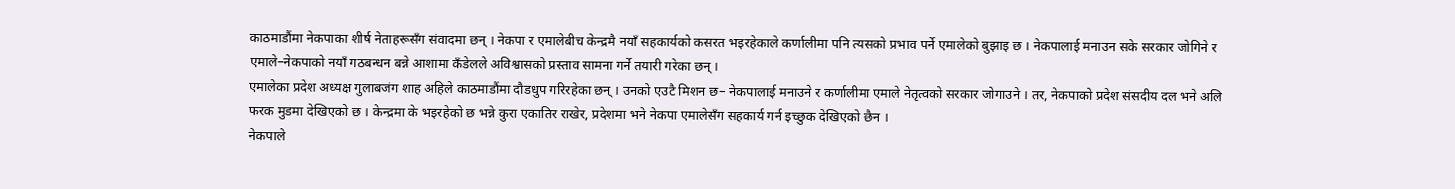काठमाडौंमा नेकपाका शीर्ष नेताहरूसँग संवादमा छन् । नेकपा र एमालेबीच केन्द्रमै नयाँ सहकार्यको कसरत भइरहेकाले कर्णालीमा पनि त्यसको प्रभाव पर्ने एमालेको बुझाइ छ । नेकपालाई मनाउन सके सरकार जोगिने र एमाले–नेकपाको नयाँ गठबन्धन बन्ने आशामा कँडेलले अविश्वासको प्रस्ताव सामना गर्ने तयारी गरेका छन् ।
एमालेका प्रदेश अध्यक्ष गुलाबजंग शाह अहिले काठमाडौंमा दौडधुप गरिरहेका छन् । उनको एउटै मिशन छ– नेकपालाई मनाउने र कर्णालीमा एमाले नेतृत्वको सरकार जोगाउने । तर, नेकपाको प्रदेश संसदीय दल भने अलि फरक मुडमा देखिएको छ । केन्द्रमा के भइरहेको छ भन्ने कुरा एकातिर राखेर, प्रदेशमा भने नेकपा एमालेसँग सहकार्य गर्न इच्छुक देखिएको छैन ।
नेकपाले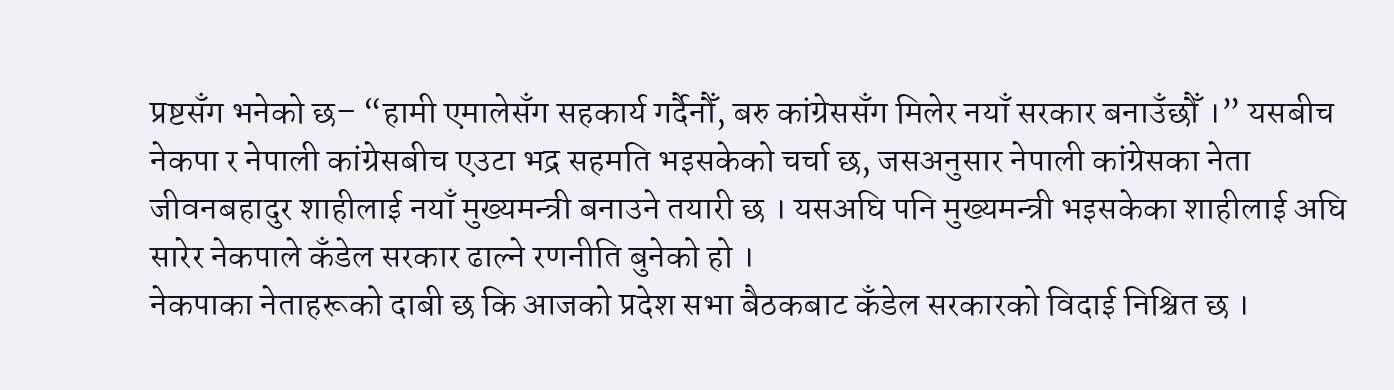प्रष्टसँग भनेको छ– “हामी एमालेसँग सहकार्य गर्दैनौँ, बरु कांग्रेससँग मिलेर नयाँ सरकार बनाउँछौँ ।” यसबीच नेकपा र नेपाली कांग्रेसबीच एउटा भद्र सहमति भइसकेको चर्चा छ, जसअनुसार नेपाली कांग्रेसका नेता जीवनबहादुर शाहीलाई नयाँ मुख्यमन्त्री बनाउने तयारी छ । यसअघि पनि मुख्यमन्त्री भइसकेका शाहीलाई अघि सारेर नेकपाले कँडेल सरकार ढाल्ने रणनीति बुनेको हो ।
नेकपाका नेताहरूको दाबी छ कि आजको प्रदेश सभा बैठकबाट कँडेल सरकारको विदाई निश्चित छ ।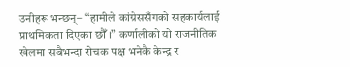उनीहरू भन्छन्– “हामीले कांग्रेससँगको सहकार्यलाई प्राथमिकता दिएका छौँ ।” कर्णालीको यो राजनीतिक खेलमा सबैभन्दा रोचक पक्ष भनेकै केन्द्र र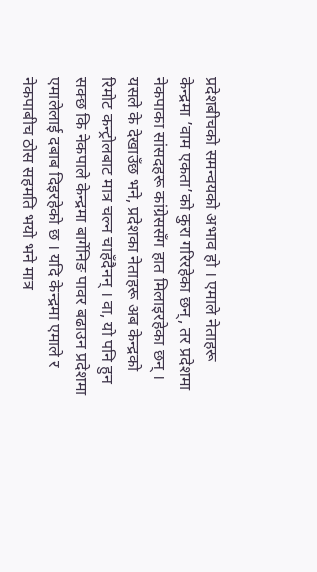प्रदेशबीचको समन्वयको अभाव हो । एमाले नेताहरू केन्द्रमा ’वाम एकता’को कुरा गरिरहेका छन्, तर प्रदेशमा नेकपाका सांसदहरू कांग्रेससँग हात मिलाइरहेका छन् ।
यसले के देखाउँछ भने, प्रदेशका नेताहरू अब केन्द्रको रिमोट कन्ट्रोलबाट मात्र चल्न चाहँदैनन् । वा, यो पनि हुन सक्छ कि नेकपाले केन्द्रमा बार्गेनिङ पावर बढाउन प्रदेशमा एमालेलाई दबाब दिइरहेको छ । यदि केन्द्रमा एमाले र नेकपाबीच ठोस सहमति भयो भने मात्र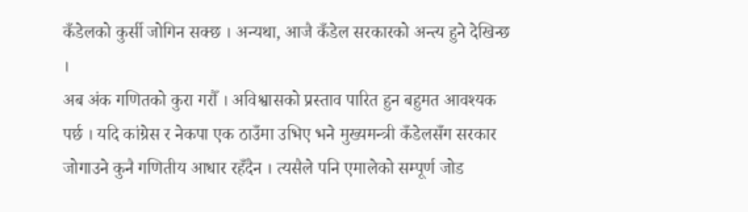कँडेलको कुर्सी जोगिन सक्छ । अन्यथा, आजै कँडेल सरकारको अन्त्य हुने देखिन्छ ।
अब अंक गणितको कुरा गरौँ । अविश्वासको प्रस्ताव पारित हुन बहुमत आवश्यक पर्छ । यदि कांग्रेस र नेकपा एक ठाउँमा उभिए भने मुख्यमन्त्री कँडेलसँग सरकार जोगाउने कुनै गणितीय आधार रहँदैन । त्यसैले पनि एमालेको सम्पूर्ण जोड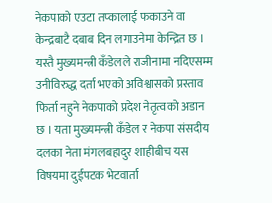नेकपाको एउटा तप्कालाई फकाउने वा केन्द्रबाटै दबाब दिन लगाउनेमा केन्द्रित छ ।
यस्तै मुख्यमन्त्री कँडेलले राजीनामा नदिएसम्म उनीविरुद्ध दर्ता भएको अविश्वासको प्रस्ताव फिर्ता नहुने नेकपाको प्रदेश नेतृत्वको अडान छ । यता मुख्यमन्त्री कँडेल र नेकपा संसदीय दलका नेता मंगलबहादुर शाहीबीच यस विषयमा दुईपटक भेटवार्ता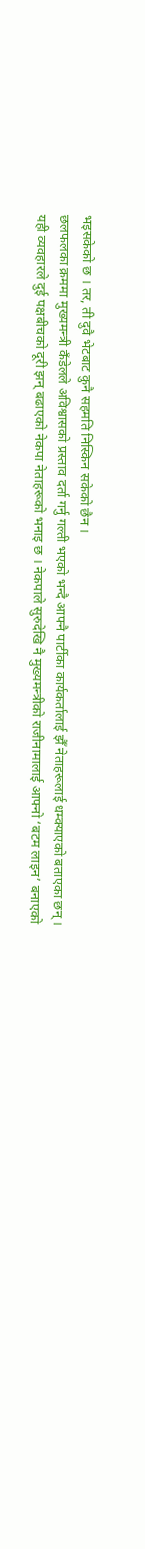भइसकेको छ । तर, ती दुवै भेटबाट कुनै सहमति निस्किन सकेको छैन ।
छलफलका क्रममा मुख्यमन्त्री कँडेलले अविश्वासको प्रस्ताव दर्ता गर्नु गल्ती भएको भन्दै आफ्नै पार्टीका कार्यकर्तालाई झैँ नेताहरूलाई धम्क्याएको बताएका छन् । यही व्यवहारले दुई पक्षबीचको दूरी झन् बढाएको नेकपा नेताहरूको भनाइ छ । नेकपाले सुरुदेखि नै मुख्यमन्त्रीको राजीनामालाई आफ्नो ‘बटम लाइन’ बनाएको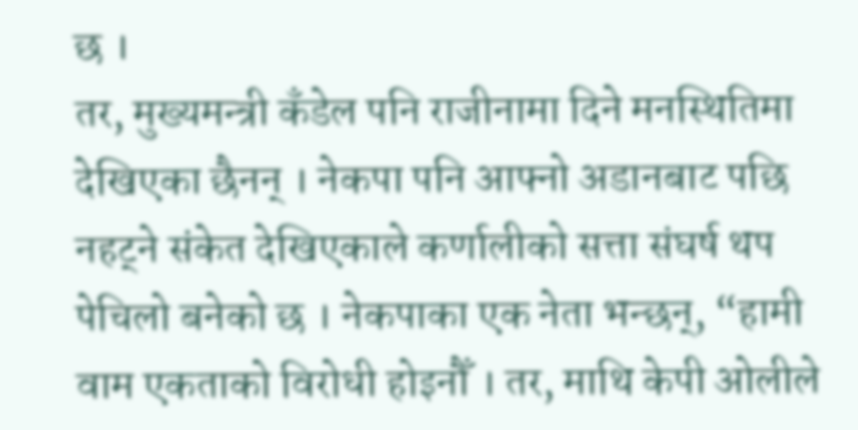छ ।
तर, मुख्यमन्त्री कँडेल पनि राजीनामा दिने मनस्थितिमा देखिएका छैनन् । नेकपा पनि आफ्नो अडानबाट पछि नहट्ने संकेत देखिएकाले कर्णालीको सत्ता संघर्ष थप पेचिलो बनेको छ । नेकपाका एक नेता भन्छन्, “हामी वाम एकताको विरोधी होइनौँ । तर, माथि केपी ओलीले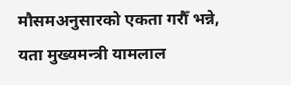मौसमअनुसारको एकता गरौँ भन्ने, यता मुख्यमन्त्री यामलाल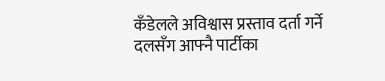कँडेलले अविश्वास प्रस्ताव दर्ता गर्ने दलसँग आफ्नै पार्टीका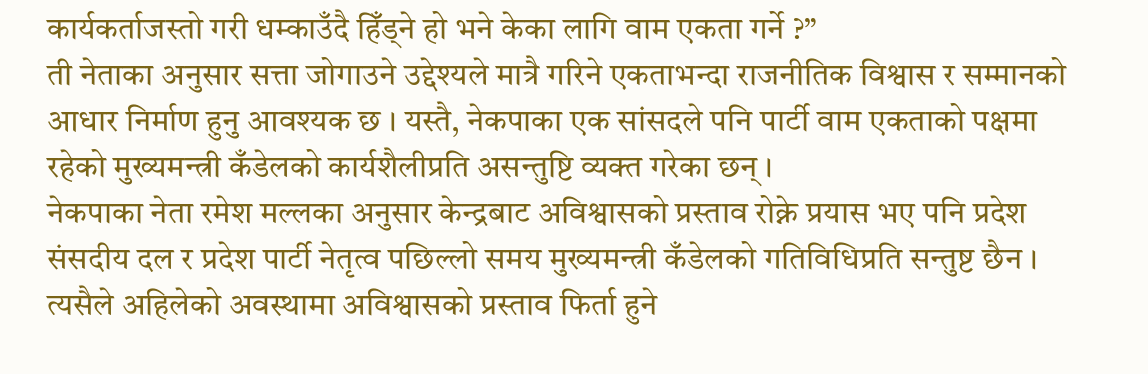कार्यकर्ताजस्तो गरी धम्काउँदै हिँड्ने हो भने केका लागि वाम एकता गर्ने ?”
ती नेताका अनुसार सत्ता जोगाउने उद्देश्यले मात्रै गरिने एकताभन्दा राजनीतिक विश्वास र सम्मानको आधार निर्माण हुनु आवश्यक छ । यस्तै, नेकपाका एक सांसदले पनि पार्टी वाम एकताको पक्षमा रहेको मुख्यमन्त्री कँडेलको कार्यशैलीप्रति असन्तुष्टि व्यक्त गरेका छन् ।
नेकपाका नेता रमेश मल्लका अनुसार केन्द्रबाट अविश्वासको प्रस्ताव रोक्ने प्रयास भए पनि प्रदेश संसदीय दल र प्रदेश पार्टी नेतृत्व पछिल्लो समय मुख्यमन्त्री कँडेलको गतिविधिप्रति सन्तुष्ट छैन । त्यसैले अहिलेको अवस्थामा अविश्वासको प्रस्ताव फिर्ता हुने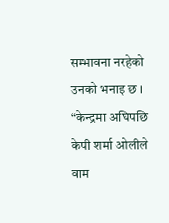सम्भावना नरहेको उनको भनाइ छ ।
“केन्द्रमा अघिपछि केपी शर्मा ओलीले वाम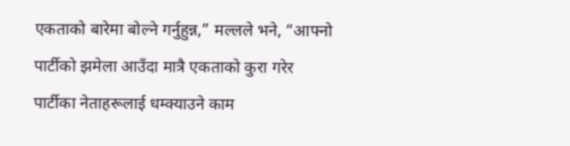एकताको बारेमा बोल्ने गर्नुहुन्न,” मल्लले भने, “आफ्नो पार्टीको झमेला आउँदा मात्रै एकताको कुरा गरेर पार्टीका नेताहरूलाई धम्क्याउने काम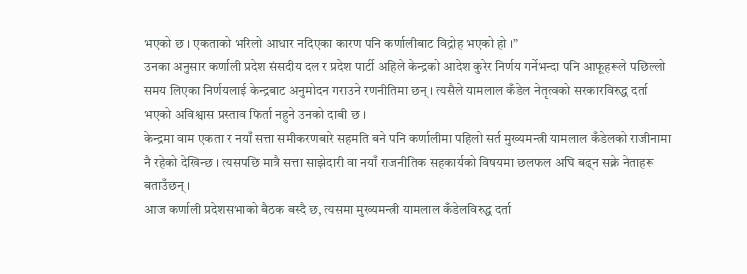भएको छ । एकताको भरिलो आधार नदिएका कारण पनि कर्णालीबाट विद्रोह भएको हो ।”
उनका अनुसार कर्णाली प्रदेश संसदीय दल र प्रदेश पार्टी अहिले केन्द्रको आदेश कुरेर निर्णय गर्नेभन्दा पनि आफूहरूले पछिल्लो समय लिएका निर्णयलाई केन्द्रबाट अनुमोदन गराउने रणनीतिमा छन् । त्यसैले यामलाल कँडेल नेतृत्वको सरकारविरुद्ध दर्ता भएको अविश्वास प्रस्ताव फिर्ता नहुने उनको दाबी छ ।
केन्द्रमा वाम एकता र नयाँ सत्ता समीकरणबारे सहमति बने पनि कर्णालीमा पहिलो सर्त मुख्यमन्त्री यामलाल कँडेलको राजीनामा नै रहेको देखिन्छ । त्यसपछि मात्रै सत्ता साझेदारी वा नयाँ राजनीतिक सहकार्यको विषयमा छलफल अघि बढ्न सक्ने नेताहरू बताउँछन् ।
आज कर्णाली प्रदेशसभाको बैठक बस्दै छ, त्यसमा मुख्यमन्त्री यामलाल कँडेलविरुद्ध दर्ता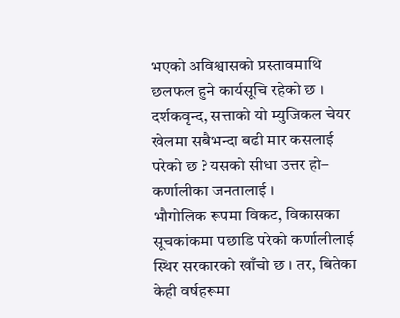भएको अविश्वासको प्रस्तावमाथि छलफल हुने कार्यसूचि रहेको छ । दर्शकवृन्द, सत्ताको यो म्युजिकल चेयर खेलमा सबैभन्दा बढी मार कसलाई परेको छ ? यसको सीधा उत्तर हो– कर्णालीका जनतालाई ।
भौगोलिक रूपमा विकट, विकासका सूचकांकमा पछाडि परेको कर्णालीलाई स्थिर सरकारको खाँचो छ । तर, बितेका केही वर्षहरूमा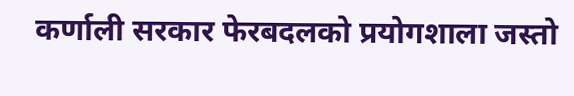कर्णाली सरकार फेरबदलको प्रयोगशाला जस्तो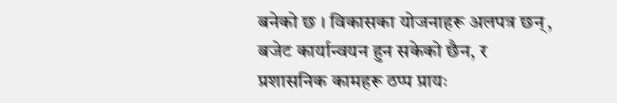बनेको छ । विकासका योजनाहरू अलपत्र छन्, बजेट कार्यान्वयन हुन सकेको छैन, र प्रशासनिक कामहरू ठप्प प्रायः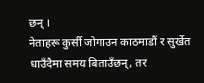छन् ।
नेताहरू कुर्सी जोगाउन काठमाडौं र सुर्खेत धाउँदैमा समय बिताउँछन्, तर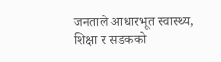जनताले आधारभूत स्वास्थ्य, शिक्षा र सडकको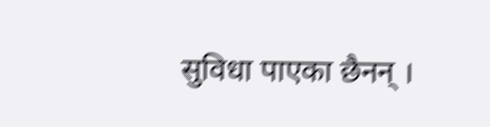सुविधा पाएका छैनन् ।